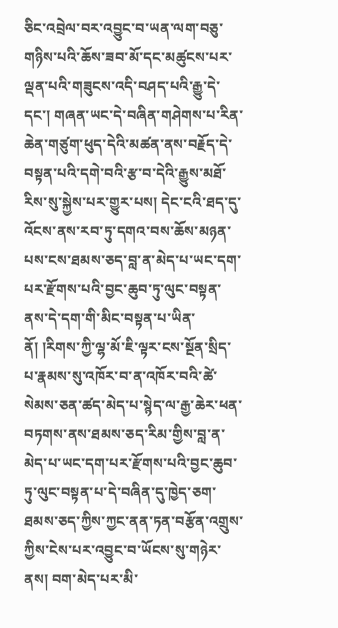ཅིང་འབྲེལ་བར་འབྱུང་བ་ཡན་ལག་བཅུ་གཉིས་པའི་ཆོས་ཟབ་མོ་དང་མཚུངས་པར་ལྡན་པའི་གཟུངས་འདི་བཤད་པའི་རྒྱུ་དེ་དང་། གཞན་ཡང་དེ་བཞིན་གཤེགས་པ་རིན་ཆེན་གཙུག་ཕུད་དེའི་མཚན་ནས་བརྗོད་དེ་བསྟན་པའི་དགེ་བའི་རྩ་བ་དེའི་རྒྱུས་མཐོ་རིས་སུ་སྐྱེས་པར་གྱུར་པས། དེང་ངའི་ཐད་དུ་འོངས་ནས་རབ་ཏུ་དགའ་བས་ཆོས་མཉན་པས་ངས་ཐམས་ཅད་བླ་ན་མེད་པ་ཡང་དག་པར་རྫོགས་པའི་བྱང་ཆུབ་ཏུ་ལུང་བསྟན་ནས་དེ་དག་གི་མིང་བསྟན་པ་ཡིན་ནོ། །རིགས་ཀྱི་ལྷ་མོ་ཇི་ལྟར་ངས་སྔོན་སྲིད་པ་རྣམས་སུ་འཁོར་བ་ན་འཁོར་བའི་ཚེ་སེམས་ཅན་ཚད་མེད་པ་སྙེད་ལ་རྒྱ་ཆེར་ཕན་བཏགས་ནས་ཐམས་ཅད་རིམ་གྱིས་བླ་ན་མེད་པ་ཡང་དག་པར་རྫོགས་པའི་བྱང་ཆུབ་ཏུ་ལུང་བསྟན་པ་དེ་བཞིན་དུ་ཁྱེད་ཅག་ཐམས་ཅད་ཀྱིས་ཀྱང་ནན་ཏན་བརྩོན་འགྲུས་ཀྱིས་ངེས་པར་འབྱུང་བ་ཡོངས་སུ་གཉེར་ནས། བག་མེད་པར་མི་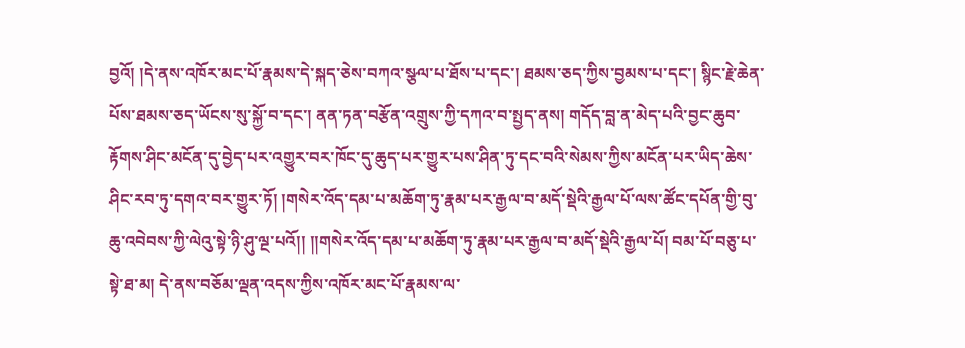བྱའོ། །དེ་ནས་འཁོར་མང་པོ་རྣམས་དེ་སྐད་ཅེས་བཀའ་སྩལ་པ་ཐོས་པ་དང་། ཐམས་ཅད་ཀྱིས་བྱམས་པ་དང་། སྙིང་རྗེ་ཆེན་པོས་ཐམས་ཅད་ཡོངས་སུ་སྐྱོ་བ་དང་། ནན་ཏན་བརྩོན་འགྲུས་ཀྱི་དཀའ་བ་སྤྱད་ནས། གདོད་བླ་ན་མེད་པའི་བྱང་ཆུབ་རྟོགས་ཤིང་མངོན་དུ་བྱེད་པར་འགྱུར་བར་ཁོང་དུ་ཆུད་པར་གྱུར་པས་ཤིན་ཏུ་དང་བའི་སེམས་ཀྱིས་མངོན་པར་ཡིད་ཆེས་ཤིང་རབ་ཏུ་དགའ་བར་གྱུར་ཏོ། །གསེར་འོད་དམ་པ་མཆོག་ཏུ་རྣམ་པར་རྒྱལ་བ་མདོ་སྡེའི་རྒྱལ་པོ་ལས་ཚོང་དཔོན་གྱི་བུ་ཆུ་འབེབས་ཀྱི་ལེའུ་སྟེ་ཉི་ཤུ་ལྔ་པའོ།། །།གསེར་འོད་དམ་པ་མཆོག་ཏུ་རྣམ་པར་རྒྱལ་བ་མདོ་སྡེའི་རྒྱལ་པོ། བམ་པོ་བཅུ་པ་སྟེ་ཐ་མ། དེ་ནས་བཅོམ་ལྡན་འདས་ཀྱིས་འཁོར་མང་པོ་རྣམས་ལ་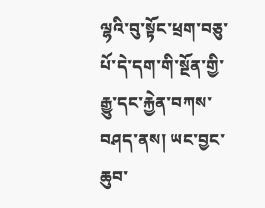ལྷའི་བུ་སྟོང་ཕྲག་བཅུ་པོ་དེ་དག་གི་སྔོན་གྱི་རྒྱུ་དང་རྐྱེན་བཀས་བཤད་ནས། ཡང་བྱང་ཆུབ་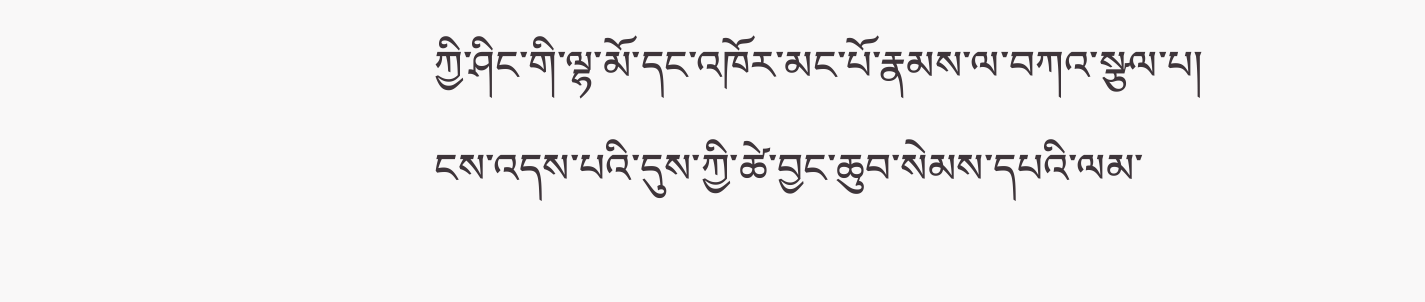ཀྱི་ཤིང་གི་ལྷ་མོ་དང་འཁོར་མང་པོ་རྣམས་ལ་བཀའ་སྩལ་པ། ངས་འདས་པའི་དུས་ཀྱི་ཚེ་བྱང་ཆུབ་སེམས་དཔའི་ལམ་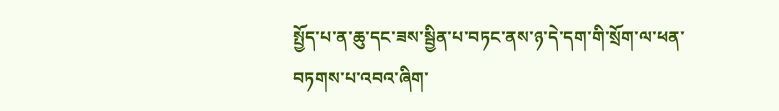སྤྱོད་པ་ན་ཆུ་དང་ཟས་སྦྱིན་པ་བཏང་ནས་ཉ་དེ་དག་གི་སྲོག་ལ་ཕན་བཏགས་པ་འབའ་ཞིག་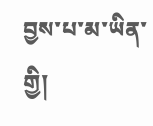བྱས་པ་མ་ཡིན་གྱི།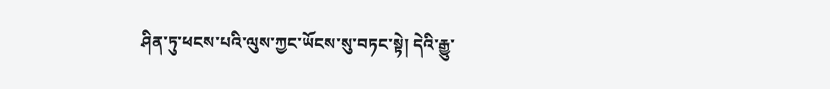ཤིན་ཏུ་ཕངས་པའི་ལུས་ཀྱང་ཡོངས་སུ་བཏང་སྟེ། དེའི་རྒྱུ་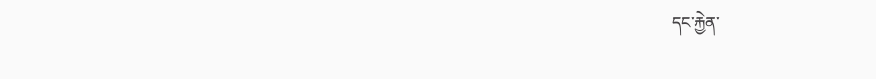དང་རྐྱེན་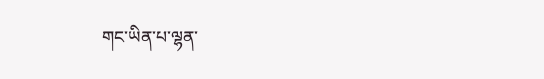གང་ཡིན་པ་ལྷན་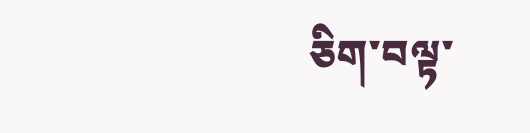ཅིག་བལྟ་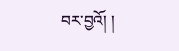བར་བྱའོ། །